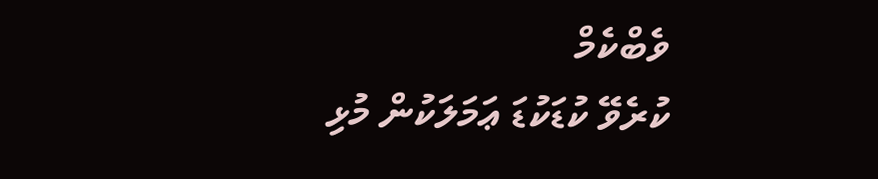ވެބްކެމް
ކުރެވޭ ކުޑަކުޑަ ޢަމަލަކުން މުޅި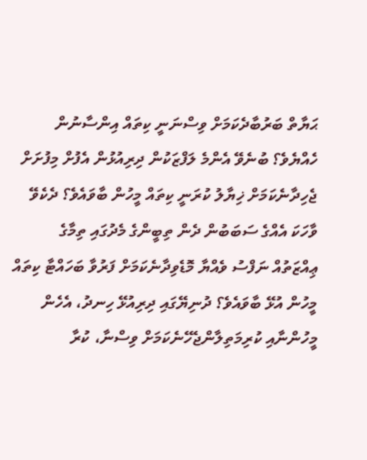ޙަޔާތް ބަރުބާދެކަމަށް ވިސްނަނީ ކިތައް އިންސާނުން ހެއްޔެވެ؟ ބުނެވޭ އެންމެ ލަފްޒަކުން ދިރިއުޅުން އެފުށް މިފުށަށް ޖެހިދާނެކަމަށް ޚިޔާލު ކުރަނީ ކިތައް މީހުން ބާވައެވެ؟ ދެކެވޭ ވާހަކަ އެއްގެ ސަބަބުން ދެން ތިބީންގެ މެދުގައި ތިމާގެ ޢިއްޒަތުއް ނަފްސު ވެއްޔާ މޮޑެވިދާނެކަމަށް ފަރުވާ ބަހައްޓާ ކިތައް މީހުން އުޅޭ ބާވައެވެ؟ ދުނިޔޭގައި ދިރިއުޅޭ ހިނދު، އެހެން މީހުންނާއި ކުރިމަތިލާންޖެހޭނެކަމަށް ވިސްނާ، ކުރާ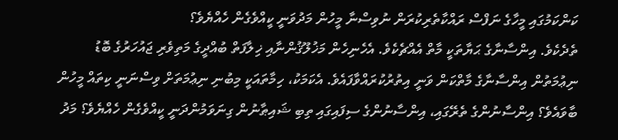ކަންކަމުގައި މީހާގެ ނަފްސް ރައްކާތެރިކުރަން ނުވިސްނާ މީހުން މަދުވަނީ ކީއްވެގެން ހެއްޔެވެ؟
ތެދެކެވެ. އިންސާނާގެ ޙަޔާތަކީ މާތް އެއްޗެކެވެ. އެހެނިހެން މަޚުލޫޤުންނާއި ޚިލާފަތް ބުއްދީގެ މަތިވެރި ޖައުހަރުގެ ބޮޑު ނިޢުމަތުން އިންސާނާގެ މާތްކަން ވަނީ އިތުރުކުރައްވާފައެވެ. އެކަމަކު، ހިމާތައަކީ މިބުނި ނިޢުމަތަށް ވިސްނަނީ ކިތައް މީހުން ބާވައެވެ؟ އިންސާނުންގެ ތެރޭގައި، އިންސާނުންގެ ސިފައިގައި ތިބި ޝައިޠާނުން ގިނަވަމުންދަނީ ކީއްވެގެން ހެއްޔެވެ؟ މަދު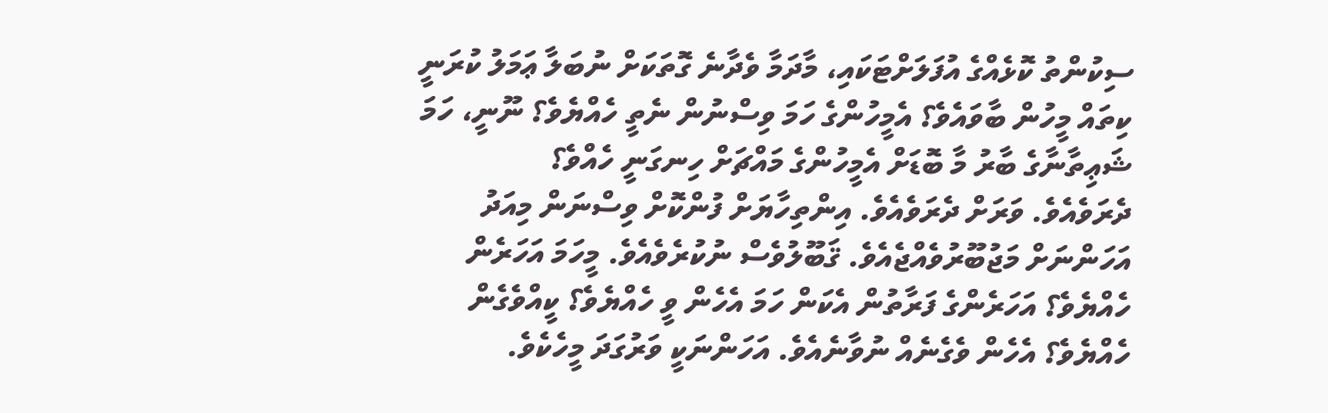ސިކުންތު ކޮޅެއްގެ އުފަލަށްޓަކައި، މާދަމާ ވެދާނެ ގޮތަކަށް ނުބަލާ ޢަމަލު ކުރަނީ ކިތައް މީހުން ބާވައެވެ؟ އެމީހުންގެ ހަމަ ވިސްނުން ނެތީ ހެއްޔެވެ؟ ނޫނީ، ހަމަ ޝަޢިތާނާގެ ބާރު މާ ބޮޑަށް އެމީހުންގެ މައްޗަށް ހިނގަނީ ހެއްވެ؟
ދެރަވެއެވެ. ވަރަށް ދެރަވެއެވެ. އިންތިހާޔަށް ފުންކޮށް ވިސްނަން މިއަދު އަހަންނަށް މަޖުބޫރުވެއްޖެއެވެ. ޤަބޫލުވެސް ނުކުރެވެއެވެ. މީހަމަ އަހަރެން ހެއްޔެވެ؟ އަހަރެންގެ ފަރާތުން އެކަން ހަމަ އެހެން ވީ ހެއްޔެވެ؟ ކީއްވެގެން ހެއްޔެވެ؟ އެހެން ވެގެނެއް ނުވާނެއެވެ. އަހަންނަކީ ވަރުގަދަ މީހެކެވެ.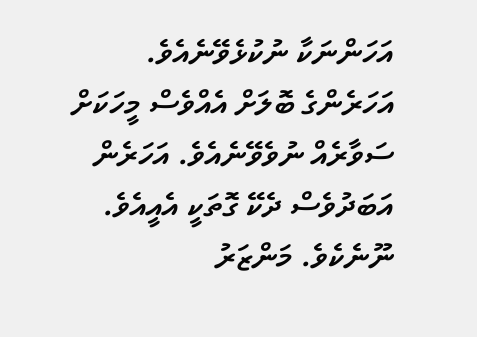އަހަންނަކާ ނުކުޅެވޭނެއެވެ. އަހަރެންގެ ބޮލަށް އެއްވެސް މީހަކަށް ސަވާރެއް ނުވެވޭނެއެވެ. އަހަރެން އަބަދުވެސް ދެކޭ ގޮތަކީ އެއީއެވެ.
ނޫނެކެވެ. މަންޒަރު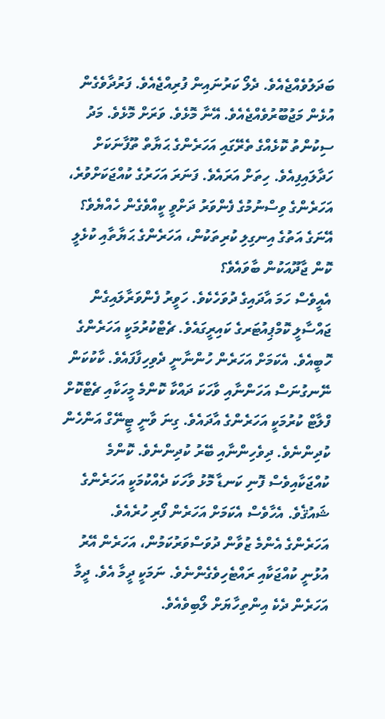ބަދަލުވެއްޖެއެވެ. ދެލޯ ކަރުނައިން ފުރިއްޖެއެވެ. ފަރުދާވެގެން އުޅެން މަޖުބޫރުވެއްޖެއެވެ. އޭނާ މޮޅެވެ. ވަރަށް މޮޅެވެ. މަދު ސިކުންތު ކޮޅެއްގެ ތެރޭގައި އަހަރެންގެ ޙަޔާތް ތޫފާނަކަށް ހަދާލައިފިއެވެ. ހިތަށް އަރައެވެ. ފަނަރަ އަހަރުގެ ކުއްޖަކަށްވުރެ، އަހަރެންގެ ވިސްނުމުގެ ފެންވަރު ދަށްވީ ކީއްވެގެން ހެއްޔެވެ؟ އޭނަގެ އަތުގެ އިނގިލި ކުރިތަކުން، އަހަރެންގެ ޙަޔާތާއި ކުޅެލީ ކޮން ޖާދޫއަކުން ބާވައެވެ؟
އެއީވެސް ހަމަ އާދައިގެ ދުވަހެކެވެ. ހަވީރު ފެންވަރާލައިގެން ޖައްސާލީ ކޮމްޕިއުޓަރގެ ކައިރީގައެވެ. ޗެޓްކުރުމަކީ އަހަރެންގެ ހޮބީއެވެ. އެކަމަށް އަހަރެން ހުންނާނީ ދެވިހިފާފައެވެ. ކާކުކަން ނޭނގުނަސް އަހަންނާއި ވާހަކަ ދައްކާ ކޮންމެ މީހަކާއި ޗެޓްކޮށް ފްލާޓް ކުރުމަކީ އަހަރެންގެ އާދައެވެ. ގިނަ ވާނީ ޓީނޭގް އަންހެން ކުދިންނެވެ. ދިވެހިންނާއި ބޭރު ކުދިންނެވެ. ކޮންމެ ކުއްޖަކާއިވެސް ފޮނި ކަނޑާ މޮޅު ވާހަކަ ދެއްކުމަކީ އަހަރެންގެ ޝައުޤެވެ. އެހާވެސް އެކަމަށް އަހަރެން ފޯރި ހުރެއެވެ.
އަހަރެންގެ އެންމެ ޒުވާން ދުވަސްވަރުކަމުން، އަހަރެން އޭރު އުޅުނީ ކުއްޖަކާއި ރައްޓެހިވެގެންނެވެ. ނަމަކީ ދީމާ އެވެ. ދީމާ އަހަރެން ދެކެ އިންތިހާޔަށް ލޯބިވެއެވެ.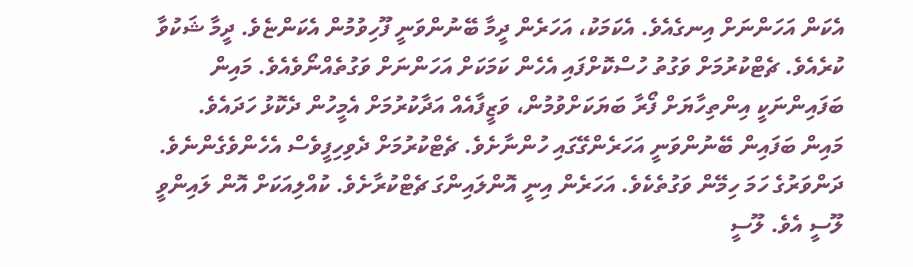އެކަން އަހަންނަށް އިނގެއެވެ. އެކަމަކު، އަހަރެން ދީމާ ބޭނުންވަނީ ފޫހިވުމުން އެކަންޏެވެ. ދީމާ ޝަކުވާ ކުރެއެވެ. ޗެޓްކުރުމަށް ވަގުތު ހުސްކޮށްފައި އެހެން ކަމަކަށް އަހަންނަށް ވަގުތެއްނޯވެއެވެ. މައިން ބަފައިންނަކީ އިންތިހާޔަށް ފޯރާ ބަޔަކަށްވުމުން، ވަޒީފާއެއް އަދާކުރުމަށް އެމީހުން ދެކޮޅު ހަދައެވެ. މައިން ބަފައިން ބޭނުންވަނީ އަހަރެންގޭގައި ހުންނާށެވެ. ޗެޓްކުރުމަށް ދެވިހިފީވެސް އެހެންވެގެންނެވެ.
ދަންވަރުގެ ހަމަ ހިމޭން ވަގުތެކެވެ. އަހަރެން އިނީ އޮންލައިންގަ ޗެޓްކުރާށެވެ. ކުއްލިއަކަށް އޮން ލައިންވީ ލޫސީ އެވެ. ލޫސީ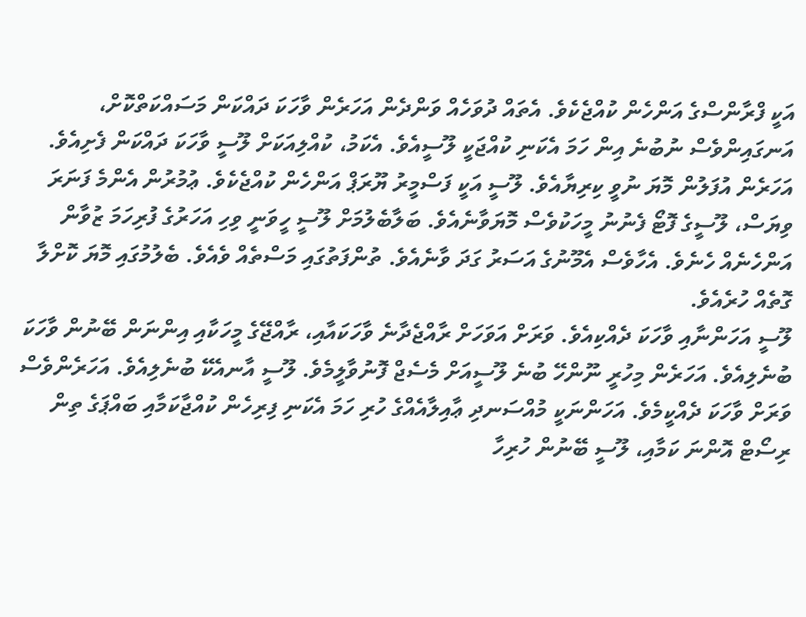އަކީ ފްރާންސްގެ އަންހެން ކުއްޖެކެވެ. އެތައް ދުވަހެއް ވަންދެން އަހަރެން ވާހަކަ ދައްކަން މަސައްކަތްކޮށް، އަނގައިންވެސް ނުބުނެ އިން ހަމަ އެކަނި ކުއްޖަކީ ލޫސީއެވެ. އެކަމު، ކުއްލިއަކަށް ލޫސީ ވާހަކަ ދައްކަން ފެށިއެވެ. އަހަރެން އުފަލުން މޮޔަ ނުވީ ކިރިޔާއެވެ. ލޫސީ އަކީ ފަސްމީރު ޔޫރަޕް އަންހެން ކުއްޖެކެވެ. ޢުމުރުން އެންމެ ފަނަރަ ވިޔަސް، ލޫސީގެ ފޮޓޯ ފެނުނު މީހަކުވެސް މޮޔަވާނެއެވެ. ބަލާބެލުމަށް ލޫސީ ހީވަނީ ވިހި އަހަރުގެ ފުރިހަމަ ޒުވާން އަންހެނެއް ހެނެވެ. އެހާވެސް އެމޫނުގެ އަސަރު ގަދަ ވާނެއެވެ. ތުންފަތުގައި މަސްތެއް ވެއެވެ. ބެލުމުގައި މޮޔަ ކޮށްލާ ގޮތެއް ހުރެއެވެ.
ލޫސީ އަހަންނާއި ވާހަކަ ދެއްކިއެވެ. ވަރަށް އަވަހަށް ރާއްޖެދާނެ ވާހަކައާއި، ރާއްޖޭގެ މީހަކާއި އިންނަން ބޭނުން ވާހަކަ ބުނެލިއެވެ. އަހަރެން މިހުރީ ނޫންހޭ ބުނެ ލޫސީއަށް މެސެޖް ފޮނުވާލީމެވެ. ލޫސީ އާނއެކޭ ބުނެލިއެވެ. އަހަރެންވެސް ވަރަށް ވާހަކަ ދެއްކީމެވެ. އަހަންނަކީ މުއްސަނދި ޢާއިލާއެއްގެ ހުރި ހަމަ އެކަނި ފިރިހެން ކުއްޖާކަމާއި ބައްޕަގެ ތިން ރިސޯޓް އޮންނަ ކަމާއި، ލޫސީ ބޭނުން ހުރިހާ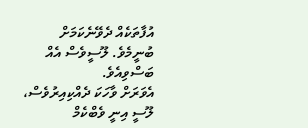އުފާތަކެއް ދެވޭނެކަމަށް ބުނީމެވެ. ލޫސީވެސް އެއް ބަސްވިއެވެ.
އެވަރަށް ވާހަކަ ދެއްކިއިރުވެސް، ލޫސީ އިނީ ވެބްކެމް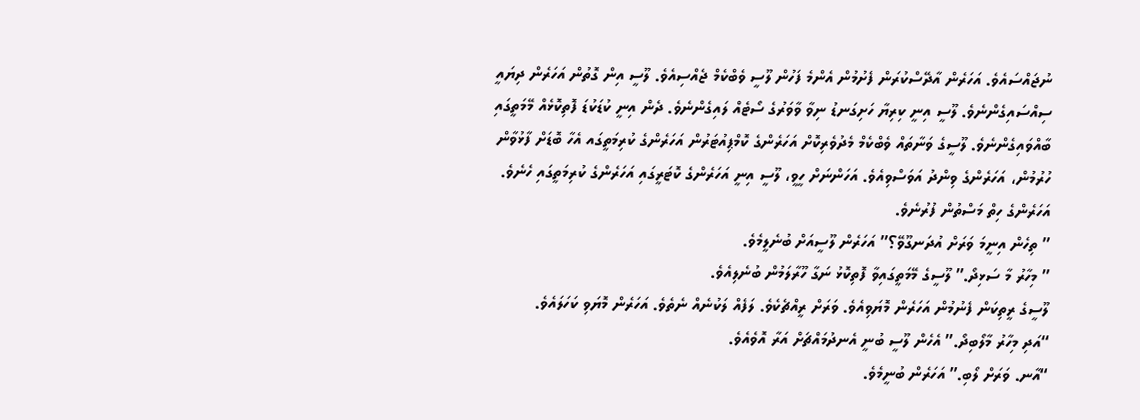ނުޖައްސައެވެ. އަހަރެން އާދޭސްކުރަން ފެށުމުން އެންމެ ފަހުން ލޫސީ ވެބްކެމް ޖެއްސިއެވެ. ލޫސީ އިން ގޮތުން އަހަރެން ދިޔައީ ސިއްސައިގެންނެވެ. ލޫސީ އިނީ ކިރިޔާ ހަށިގަނޑު ނިވާ ވާވަރުގެ ސޯޓެއް ލައިގެންނެވެ. ދެން އިނީ ކުޑަކުޑަ ފޮތިކޮޅެއް މޭމަތީގައި ބާއްވައިގެންނެވެ. ލޫސީގެ ވަނާތައް ވެބްކެމް މެދުވެރިކޮށް އަހަރެންގެ ކޮމްޕިއުޓަރުން އަހަރެންގެ ކުރިމަތީގައ އެހާ ބޮޑަށް ފާޅުވާން ހުރުމުން، އަހަރެންގެ ވިންދު އަވަސްވިއެވެ. އަހަންނަށް ހީވީ، ލޫސީ އިނީ އަހަރެންގެ ކޮޓަރީގައި އަހަރެންގެ ކުރިމަތީގައި ހެނެވެ. އަހަރެންގެ ހިތް މަސްތުން ފުރުނެވެ.
” ތިހެން އިނީމަ ވަރަށް އުދަނގޫވޭ؟” އަހަރެން ލޫސީއަށް ބުނެލީމެވެ.
” މިހާރު މާ ސަޅިދޯ.” ލޫސީގެ މޭމަތީގައިވާ ފޮތިކޮޅު ނަގާ ހޫރާލަމުން ބުނެލިއެވެ.
ލޫސީގެ ރީތިކަން ފެނުމުން އަހަރެން މޮޔަވިއެވެ. ވަރަށް ރީއްޗެކެވެ. ލަފެއް ލަކުނެއް ނެތެވެ. އަހަރެން މޮޔަވި ކަހަލައެވެ.
“އަދި މިހާރު މާލޯބިދޯ.” އެހެން ލޫސީ ބުނީ އެނދުމައްޗަށް އަރާ އޮވެއެވެ.
“އާނ. ވަރަށް ލޯބި.” އަހަރެން ބުނީމެވެ.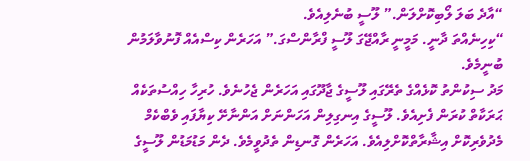“އާދެ ބަލަ ލޯބިކޮށްލަން.” ލޫސީ ބުނެލިއެވެ.
“ކިހިނެއްތަ ދާނީ. މަމީނީ ރާއްޖޭގަ ލޫސީ ފްރާންސްގަ.” އަހަރެން ކިސްއެއް ފޮނުވާލަމުން ބުނީމެވެ.
މަދު ސިކުންތު ކޮޅެއްގެ ތެރޭގައި ލޫސީގެ ޖާދޫގައި އަހަރެން ޖެހުނެވެ. ހުރިހާ ހިއްސުތަކެއް ޙަރަކާތް ކުރަން ފެށިއެވެ. ލޫސީގެ އިނގިލިން އަހަންނަށް އަންނާށޭ ކިޔާފައި ވެބްކެމް މެދުވެރިކޮށް އިޝާރާތްކޮށްލިއެވެ. އަހަރެން ގޮނޑިން ތެދުވީމެވެ. ދެން މަޑުމަޑުން ލޫސީގެ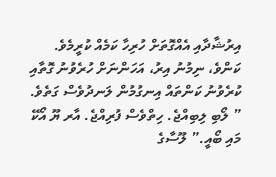އިރުޝާދާއި އެއްގޮތަށް ހުރިހާ ކަމެއް ކުރީމެވެ. ކަންވެ، ނިމުނު އިރު، އަހަންނަށް ހުރެވުނު ގޮތާއި ކުރެވުނު ކަންތައް އިނގުމުން ލަނދުވެސް ގަތެވެ.
” ލޯބި ލިބިއްޖެ. ހިތްވެސް ފުރިއްޖެ. އާރ ޔޫ އޯކޭ މައި ބޯއީ.” ލޫސާގެ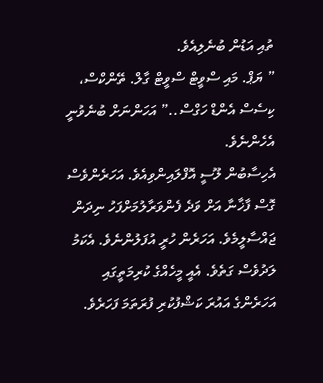ތުއި އަޑުން ބުނެލިއެވެ.
” ޔަޕް. މައި ސްވީޓް ސްވީޓް ގާލް. ތޭންކްސް، ކިސެސް އެންޑް ހަގްސް..” އަހަންނަށް ބުނެވުނީ އެހެންނެވެ.
އެހިސާބުން ލޫސީ އޮފްލައިންވިއެވެ. އަހަރެންވެސް ގޮސް ފާޚާނާ އަށް ވަދެ ފެންވަރާލުމަށްފަހު ނިދަން ޖައްސާލީމެވެ. އަހަރެން ހުރީ އުފަލުންނެވެ. އެކަމު ލަދުވެސް ގަތެވެ. އެއީ މީހެއްގެ ކުރިމަތީގައި އަހަރެންގެ އައުރަ ކަޝްފުކުރި ފުރަތަމަ ފަހަރެވެ.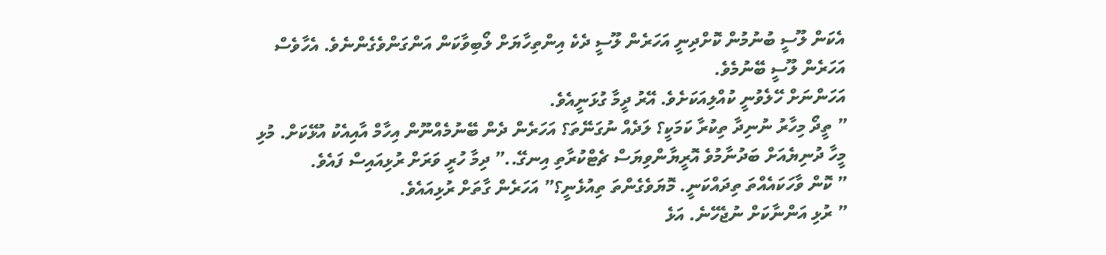އެކަން ލޫސީ ބުނުމުން ކޮށްދިނީ އަހަރެން ލޫސީ ދެކެ އިންތިހާޔަށް ލޯބިވާކަން އަންގަންވެގެންނެވެ. އެހާވެސް އަހަރެން ލޫސީ ބޭނުމެވެ.
އަހަންނަށް ހޭލެވުނީ ކުއްލިއަކަށެވެ. އޭރު ދީމާ ގުޅަނީއެވެ.
” ތީދޯ މިހާރު ނުނިދާ ތިކުރާ ކަމަކީ؟ ލަދެއް ނުގަނޭތަ؟ އަހަރެން ދެން ބޭނުމެއްނޫން އިހާމް އާއިއެކު އުޅޭކަށް. މުޅި މީހާ ދުނިޔެއަށް ބަދުނާމުވެ އޮރީޔާންވިޔަސް ޗެޓްކުރާތި އިނގޭ..” ދިމާ ހުރީ ވަރަށް ރުޅިއައިސް ފައެވެ.
” ކޮން ވާހަކައެއްތަ ތިދައްކަނީ. މޮޔަވެގެންތަ ތިއުޅެނީ؟” އަހަރެން ގާތަށް ރުޅިއައެވެ.
” ރުޅި އަންނާކަށް ނުޖެހޭނެ. އަޅެ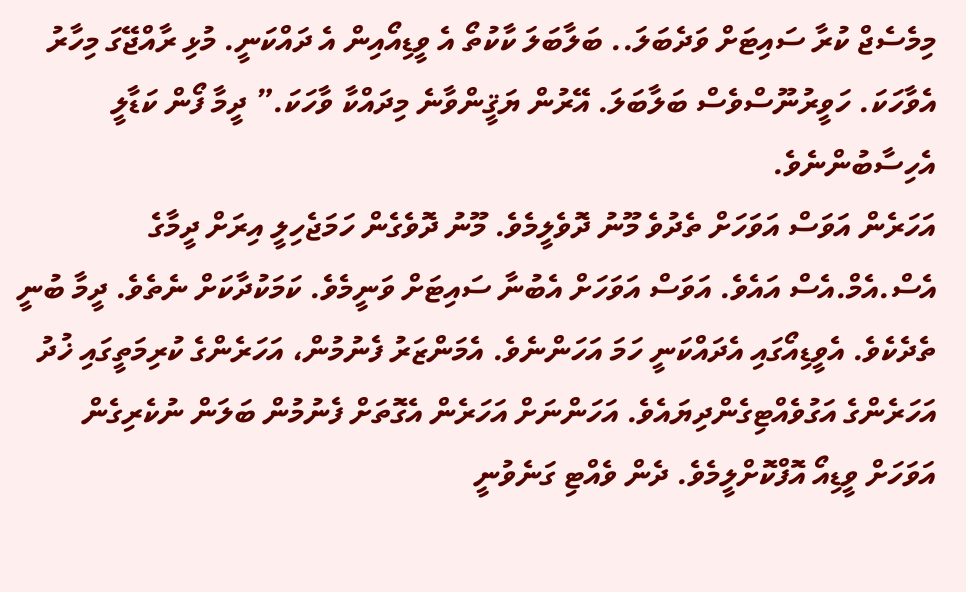މިމެސެޖް ކުރާ ސައިޓަށް ވަދެބަލަ.. ބަލާބަލަ ކާކުތޯ އެ ވީޑިއޯއިން އެ ދައްކަނީ. މުޅި ރާއްޖޭގަ މިހާރު އެވާހަކަ. ހަވީރުނޫސްވެސް ބަލާބަލަ. އޭރުން ޔަޤީންވާނެ މިދައްކާ ވާހަކަ.” ދީމާ ފޯން ކަޑާލީ އެހިސާބުންނެވެ.
އަހަރެން އަވަސް އަވަހަށް ތެދުވެ މޫނު ދޮވެލީމެވެ. މޫނު ދޮވެގެން ހަމަޖެހިލީ އިރަށް ދީމާގެ އެސް.އެމް.އެސް އައެވެ. އަވަސް އަވަހަށް އެބުނާ ސައިޓަށް ވަނީމެވެ. ކަމަކުދާކަށް ނެތެވެ. ދީމާ ބުނީ ތެދެކެވެ. އެވީޑިއޯގައި އެދައްކަނީ ހަމަ އަހަންނެވެ. އެމަންޒަރު ފެނުމުން، އަހަރެންގެ ކުރިމަތީގައި ޚުދު އަހަރެންގެ އަގުވެއްޓިގެންދިޔައެވެ. އަހަންނަށް އަހަރެން އެގޮތަށް ފެނުމުން ބަލަން ނުކެރިގެން އަވަހަށް ވީޑިއޯ އޮފްކޮށްލީމެވެ. ދެން ވެއްޓި ގަނެވުނީ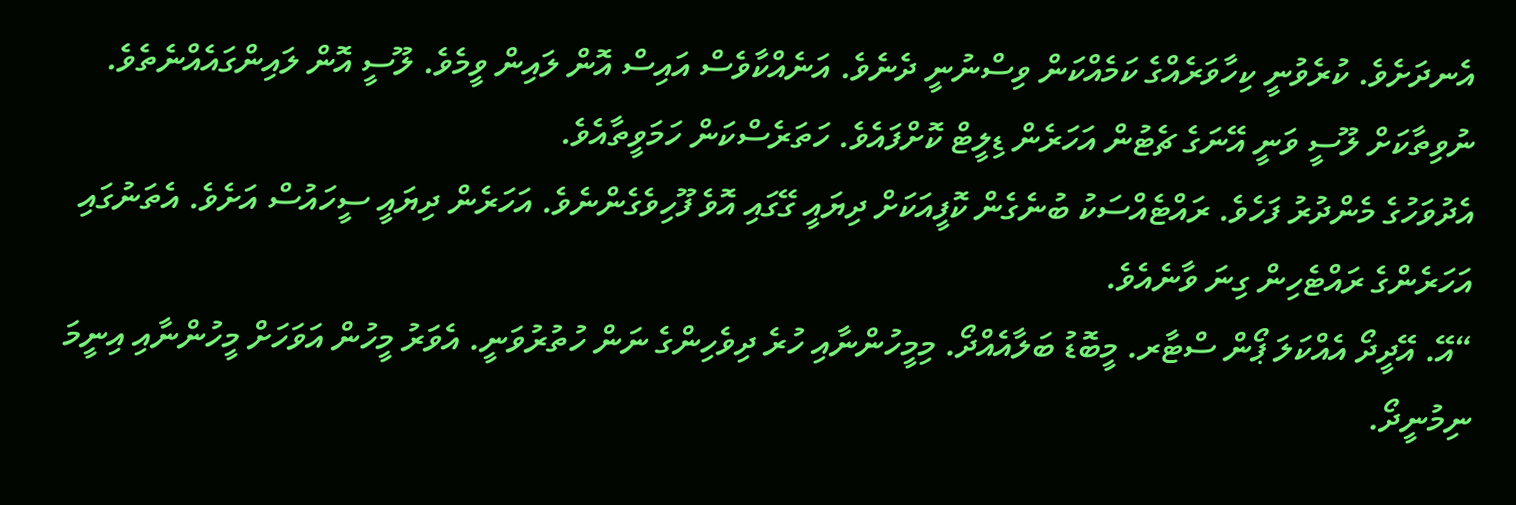އެނދަށެވެ. ކުރެވުނީ ކިހާވަރެއްގެ ކަމެއްކަން ވިސްނުނީ ދެނެވެ. އަނެއްކާވެސް އައިސް އޮން ލައިން ވީމެވެ. ލޫސީ އޮން ލައިންގައެއްނެތެވެ. ނުވިތާކަށް ލޫސީ ވަނީ އޭނަގެ ޗެޓުން އަހަރެން ޑިލީޓް ކޮށްފައެވެ. ހަތަރެސްކަން ހަމަވީތާއެވެ.
އެދުވަހުގެ މެންދުރު ފަހެވެ. ރައްޓެއްސަކު ބުނެގެން ކޮފީއަކަށް ދިޔައީ ގޭގައި އޮވެ ފޫހިވެގެންނެވެ. އަހަރެން ދިޔައީ ސީހައުސް އަށެވެ. އެތަނުގައި އަހަރެންގެ ރައްޓެހިން ގިނަ ވާނެއެވެ.
“އޭ. އޭދީދޯ އެއްކަލަ ޕޯން ސްޓާރ. މީބޮޑު ބަލާއެއްދޯ. މިމީހުންނާއި ހުރެ ދިވެހިންގެ ނަން ހުތުރުވަނީ. އެވަރު މީހުން އަވަހަށް މީހުންނާއި އިނީމަ ނިމުނީދޯ.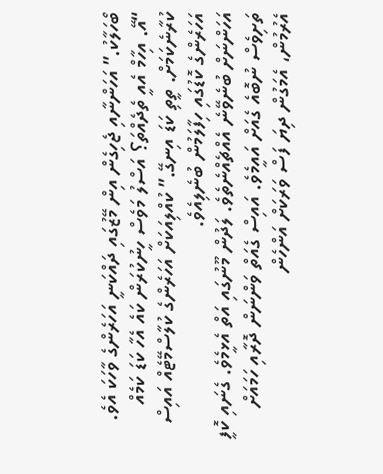ބޯހަލާކު.” އަހަންނާއި ޖެހިގެން އިން މޭޒުގައި ދައްކަނީ އަހަރެންގެ ވާހަކަ އެވެ.
“އޭ. އިހާމް އެއީ ތެދެއްތަ؟ އަސްލު މަވެސް ހީނުކުރަން ކައެ އެހާ ކަޑަ ކަމެއް ކުރާނެކަމަށް. ތީތި ކަޑަ އިނގޭ.” ކުއްލިއަކަށް އަހަރެންގެ ކުލާސްމޭޓެއް އައިސް އަހަރެންގެ ކޮޑުގައި ހިފާލަމުން ބުނެލިއެވެ.
އަހަންނަށް ބުނެވޭނެ އެއްޗެއްނެތެވެ. ލަދުން މޫނުގައި އަތް އެޅީމެވެ. ގެނައި ކޮފީ ތަށިވެސް ނުބޮއެ ގެއަށް އައީމެވެ. އައިސް ގެއަތް ވަންނަން ދޮރާއި ހަމައަށް އެރުމުން، އެމަގުން ދިޔަ ފަސް ވަރަކަށް އަންހެން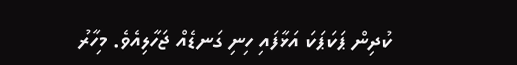ކުދިން ޕަކަޕަކަ އަޅާފައި ހިނި ގަނޑެއް ޖަހާލިއެވެ. މިހާރު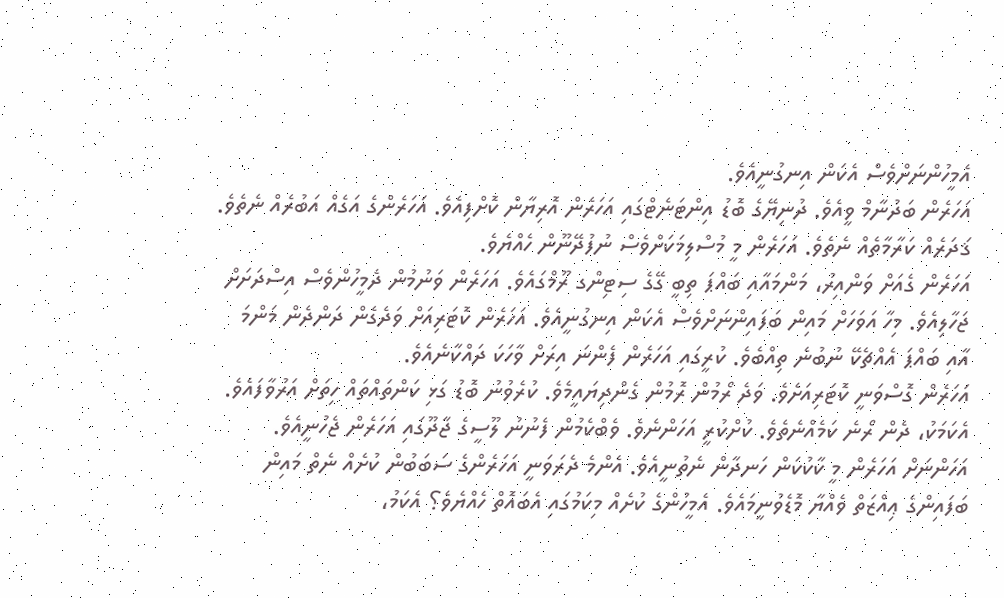އެމީހުންނަށްވެސް އެކަން އިނގުނީއެވެ.
އަހަރެން ބަދުނާމް ވީއެވެ. ދުނިޔޭގެ ބޮޑު އިންޓަނެޓްގައި އަހަރެން އޮރިޔާން ކޮށްފިއެވެ. އަހަރެންގެ އަގެއް އަބުރެއް ނެތެވެ. ޤަދަރެއް ކަރާމާތެއް ނެތެވެ. އަހަރެން މީ މުސްލިމަކަށްވެސް ނުފުދޭނޫން ހެއްޔެވެ.
އަހަރެން ގެއަށް ވަންއިރު، މަންމައާއި ބައްޕަ ތިބީ ގޭގެ ސިޓިންގ ރޫމްގައެވެ. އަހަރެން ވަނުމުން ދެމީހުންވެސް އިސްދަށަށް ޖަހާލިއެވެ. މިހާ އަވަހަށް މައިން ބަފައިންނަށްވެސް އެކަން އިނގުނީއެވެ. އަހަރެން ކޮޓަރިއަށް ވަދެގެން ދަންދެން މަންމަ އާއި ބައްޕަ އެއްޗެކޭ ނުބުނެ ތިއްބެވެ. ކުރީގައި އަހަރެން ފެންނަ އިރަށް ވާހަކަ ދައްކާނެއެވެ.
އަހަރެން ގޮސްވަނީ ކޮޓަރިއަށެވެ. ވަދެ ރޯމުން ރޮމުން ގެންދިޔައީމެވެ. ކުރެވުނު ބޮޑު ގަޅި ކަންތައްތައް ހިތަށް އަރުވާފައެވެ. އެކަމަކު، ދެން ރޯނެ ކަމެއްނެތެވެ. ކުށްކުރީ އަހަންނެވެ. ވެބްކެމުން ފެނުނު ލޫސީގެ ޖާދޫގައި އަހަރެން ޖެހުނީއެވެ. އަހަންނަށް އަހަރެން މީ ކާކުކަން ހަނދާން ނެތުނީއެވެ. އެންމެ ދެރަވަނީ އަހަރެންގެ ސަބަބުން ކުށެއް ނެތް މައިން ބަފައިންގެ ޢިއްޒަތް ވެއްޔާ މޮޑެވުނީމައެވެ. އެމީހުންގެ ކުށެއް މިކަމުގައި އެބައޮތް ހެއްޔެވެ؟ އެކަމު،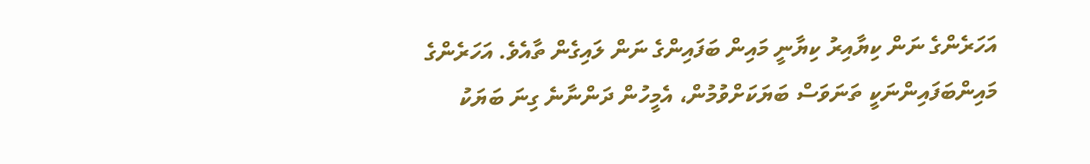އަހަރެންގެ ނަން ކިޔާއިރު ކިޔާނީ މައިން ބަފައިންގެ ނަން ލައިގެން ތާއެވެ. އަހަރެންގެ މައިންބަފައިންނަކީ ތަނަވަސް ބަޔަކަށްވުމުން، އެމީހުން ދަންނާނެ ގިނަ ބަޔަކު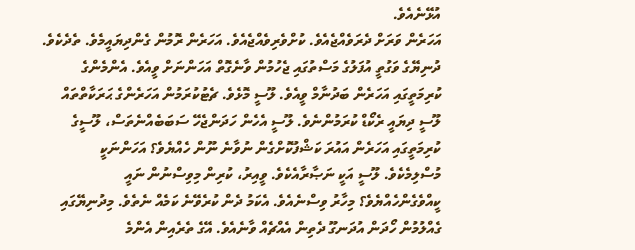އުޅޭނެއެވެ.
އަހަރެން ވަރަށް ދެރަވެއްޖެއެވެ. ކުށްވެރިވެއްޖެއެވެ. އަހަރެން ރޮމުން ގެންދިޔައީމެވެ. ތެދެކެވެ. ދުނިޔޭގެ ވަގުތީ އުފަލުގެ މަސްތުގައި ޖެހުމުން ވާނެގޮތް އަހަންނަށް ވީއެވެ. އެންމެންގެ ކުރިމަތީގައި އަހަރެން ބަދުނާމް ވީއެވެ. ލޫސީ މޮޅެވެ. ޗެޓުކުރަމުން އަހަރެންގެ ޙަރަކާތްތައް ލޫސީ ދިޔައީ ރެކޯޑް ކުރަމުންނެވެ. ލޫސީ އެހެން ހަދަންޖެހޭ ސަބަބެއްނެތަސް، ލޫސީގެ ކުރިމަތީގައި އަހަރެން އައުރަ ކަޝްފުކޮށްގެން ނުވާނެ ނޫން ހެއްޔެވެ؟ އަހަންނަކީ މުސްލިމެކެވެ. ލޫސީ އަކީ ނަޞާރާއެކެވެ. ވީއިރު، ކުރިން މިވިސްނުން ނައީ ކީއްވެގެންހެއްޔެވެ؟ މިހާރު ވިސްނެއެވެ. އެކަމު ދެން ކުރެވޭނެ ކަމެއް ނެތެވެ. މިދުނިޔޭގައި ގެއްލުމުން ހޯދަން އުދަނގޫ ދެތިން އެއްޗެއް ވާނެއެވެ. އޭގެ ތެރެއިން އެންމެ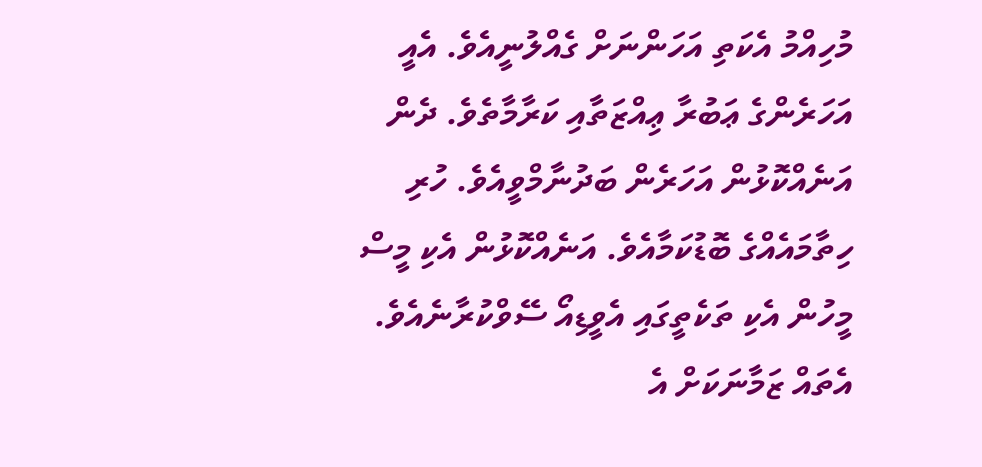މުހިއްމު އެކަތި އަހަންނަށް ގެއްލުނީއެވެ. އެއީ އަހަރެންގެ ޢަބުރާ ޢިއްޒަތާއި ކަރާމާތެވެ. ދެން އަނެއްކޮޅުން އަހަރެން ބަދުނާމްވީއެވެ. ހުރި ހިތާމައެއްގެ ބޮޑުކަމާއެވެ. އަނެއްކޮޅުން އެކި މީސް މީހުން އެކި ތަކެތީގައި އެވީޑިއޯ ސޭވްކުރާނެއެވެ. އެތައް ޒަމާނަކަށް އެ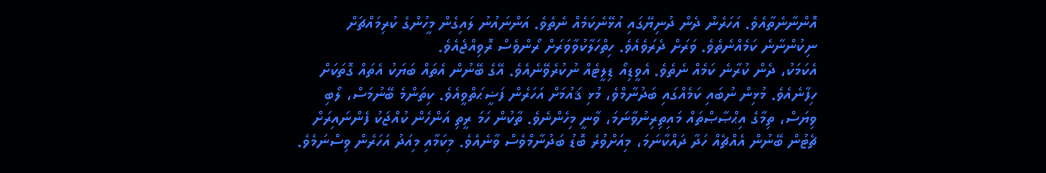އޮންނާނެތާއެވެ. އަހަރެން ދެން ދުނިޔޭގައި އުޅޭނެކަމެއް ނެތެވެ. އަންނައުނު ލައިގެން މީހުންގެ ކުރިމައްޗަށް ނިކުންނާނެ ކަމެއްނެތެވެ. ވަރަށް ދެރަވެއެވެ. ހިތްހަލާކުވާވަރަށް ރޯންވެސް ރޮވިއްޖެއެވެ.
އެކަމަކު، ދެން ކުރާނެ ކަމެއް ނެތެވެ. އެވީޑިއޯ ޑިލީޓެއް ނުކުރެވޭނެއެވެ. އޭގެ ބޭނުން އެތައް ބަޔަކު އެތައް ގޮތަކަށް ހިފާނެއެވެ. މުޅިން ނުބައި ކަމެއްގައި ބަދުނާމްވެ، މުޅި ޤައުމަށް އަހަރެން ފަޟީޙަތްވީއެވެ. ކިތަންމެ ބޭނުމަސް، ލޯބި ވިޔަސް، ތިމާގެ އިޙްޞާޞްތައް މައިތިރިނުވާނަމަ، ވާނީ މިހެންނެވެ. ތާކުން ހަމަ ރީތި އަންހެން ކުއްޖަކު ފެންނައިރަށް ޗެޓުން ބޭނުން އެއްޗެއް ހަދާ ދައްކާނަމަ، މިއަށްވުރެ ބޮޑު ބަދުނާމްވެސް ވާނެއެވެ. މިކަމާއި މިއަދު އަހަރެން ވިސްނަމެވެ.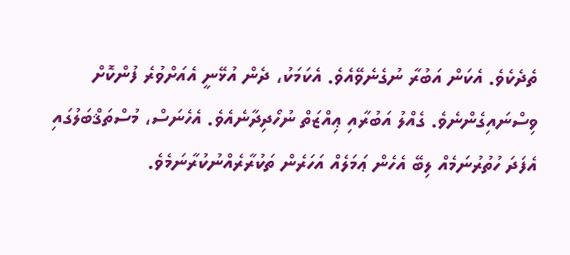ތެދެކެވެ. އެކަން އަބުރާ ނުގެނެވޭއެވެ. އެކަމަކު، ދެން އުޅޭނީ އެއަށްވުރެ ފުންކޮށް ވިސްނައިގެންނެވެ. ގެއްލު އަބުރާއި ޢިއްޒަތް ނުހޯދިދާނެއެވެ. އެހެނަސް، މުސްތަޤްބަލުގައި އެފަދަ ހުތުރުނަމެއް ލިބޭ އެހެން ޢަމަލެއް އަހަރެން ތަކުރާރެއްނުކުރާނަމެވެ.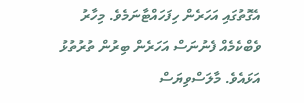އެގޮތުގައި އަހަރެން ހިފަހައްޓާނަމެވެ. މިހާރު ވެބްކެމެއް ފެނުނަސް އަހަރެން ބިރުން ތުރުތުޅު އަޅައެވެ. މާލަސްވިޔަސް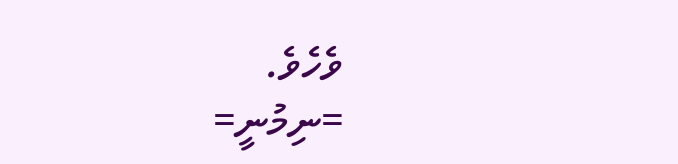ވެހެވެ.
=ނިމުނީ=